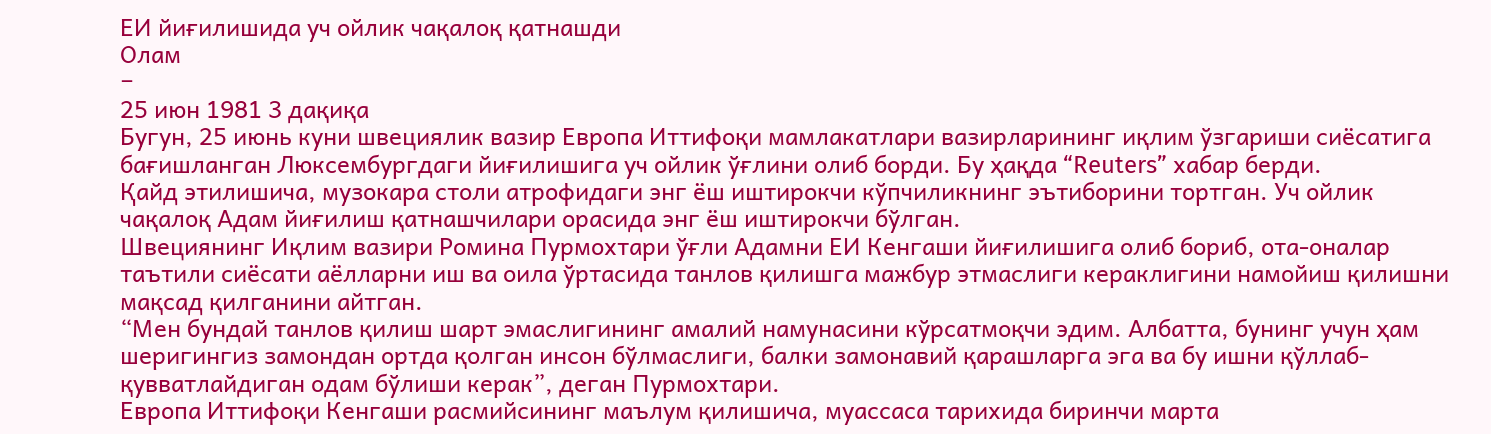ЕИ йиғилишида уч ойлик чақалоқ қатнашди
Олам
−
25 июн 1981 3 дақиқа
Бугун, 25 июнь куни швециялик вазир Европа Иттифоқи мамлакатлари вазирларининг иқлим ўзгариши сиёсатига бағишланган Люксембургдаги йиғилишига уч ойлик ўғлини олиб борди. Бу ҳақда “Reuters” хабар берди.
Қайд этилишича, музокара столи атрофидаги энг ёш иштирокчи кўпчиликнинг эътиборини тортган. Уч ойлик чақалоқ Адам йиғилиш қатнашчилари орасида энг ёш иштирокчи бўлган.
Швециянинг Иқлим вазири Ромина Пурмохтари ўғли Адамни ЕИ Кенгаши йиғилишига олиб бориб, ота-оналар таътили сиёсати аёлларни иш ва оила ўртасида танлов қилишга мажбур этмаслиги кераклигини намойиш қилишни мақсад қилганини айтган.
“Мен бундай танлов қилиш шарт эмаслигининг амалий намунасини кўрсатмоқчи эдим. Албатта, бунинг учун ҳам шеригингиз замондан ортда қолган инсон бўлмаслиги, балки замонавий қарашларга эга ва бу ишни қўллаб-қувватлайдиган одам бўлиши керак”, деган Пурмохтари.
Европа Иттифоқи Кенгаши расмийсининг маълум қилишича, муассаса тарихида биринчи марта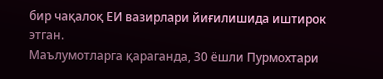бир чақалоқ ЕИ вазирлари йиғилишида иштирок этган.
Маълумотларга қараганда, 30 ёшли Пурмохтари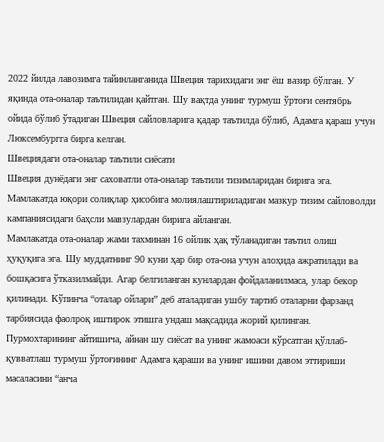2022 йилда лавозимга тайинланганида Швеция тарихидаги энг ёш вазир бўлган. У яқинда ота-оналар таътилидан қайтган. Шу вақтда унинг турмуш ўртоғи сентябрь ойида бўлиб ўтадиган Швеция сайловларига қадар таътилда бўлиб, Адамга қараш учун Люксембургга бирга келган.
Швециядаги ота-оналар таътили сиёсати
Швеция дунёдаги энг саховатли ота-оналар таътили тизимларидан бирига эга. Мамлакатда юқори солиқлар ҳисобига молиялаштириладиган мазкур тизим сайловолди кампаниясидаги баҳсли мавзулардан бирига айланган.
Мамлакатда ота-оналар жами тахминан 16 ойлик ҳақ тўланадиган таътил олиш ҳуқуқига эга. Шу муддатнинг 90 куни ҳар бир ота-она учун алоҳида ажратилади ва бошқасига ўтказилмайди. Агар белгиланган кунлардан фойдаланилмаса, улар бекор қилинади. Кўпинча “оталар ойлари” деб аталадиган ушбу тартиб оталарни фарзанд тарбиясида фаолроқ иштирок этишга ундаш мақсадида жорий қилинган.
Пурмохтарининг айтишича, айнан шу сиёсат ва унинг жамоаси кўрсатган қўллаб-қувватлаш турмуш ўртоғининг Адамга қараши ва унинг ишини давом эттириши масаласини “анча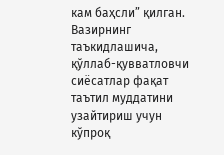кам баҳсли” қилган. Вазирнинг таъкидлашича, қўллаб-қувватловчи сиёсатлар фақат таътил муддатини узайтириш учун кўпроқ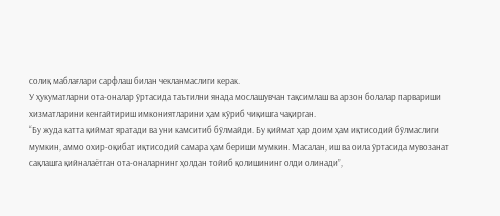солиқ маблағлари сарфлаш билан чекланмаслиги керак.
У ҳукуматларни ота-оналар ўртасида таътилни янада мослашувчан тақсимлаш ва арзон болалар парвариши хизматларини кенгайтириш имкониятларини ҳам кўриб чиқишга чақирган.
“Бу жуда катта қиймат яратади ва уни камситиб бўлмайди. Бу қиймат ҳар доим ҳам иқтисодий бўлмаслиги мумкин, аммо охир-оқибат иқтисодий самара ҳам бериши мумкин. Масалан, иш ва оила ўртасида мувозанат сақлашга қийналаётган ота-оналарнинг ҳолдан тойиб қолишининг олди олинади”,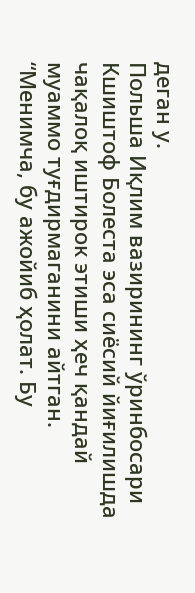деган у.
Польша Иқлим вазирининг ўринбосари Кшиштоф Болеста эса сиёсий йиғилишда чақалоқ иштирок этиши ҳеч қандай муаммо туғдирмаганини айтган.
“Менимча, бу ажойиб ҳолат. Бу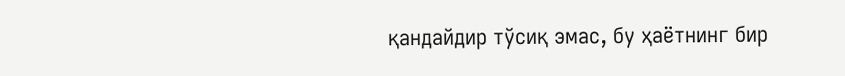қандайдир тўсиқ эмас, бу ҳаётнинг бир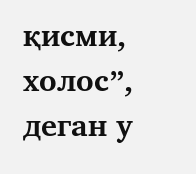қисми, холос”, деган у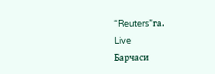“Reuters”га.
Live
Барчаси